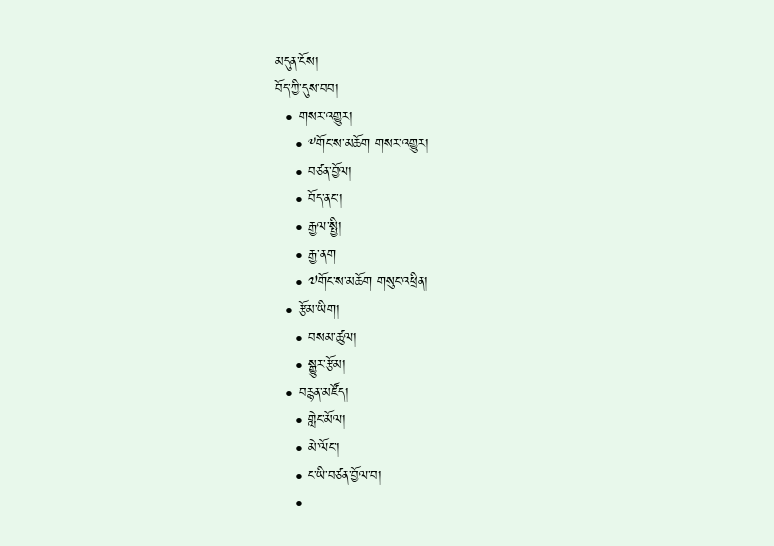མདུན་ངོས།
བོད་ཀྱི་དུས་བབ།
  • གསར་འགྱུར།
    • ༸གོང་ས་མཆོག གསར་འགྱུར།
    • བཙན་བྱོལ།
    • བོད་ནང་།
    • རྒྱལ་སྤྱི།
    • རྒྱ་ནག
    • ༧གོང་ས་མཆོག གསུང་འཕྲིན།
  • རྩོམ་ཡིག།
    • བསམ་ཚུལ།
    • སྒྱུར་རྩོམ།
  • བརྙན་མཛོད།
    • གླེང་མོལ།
    • མེ་ལོང་།
    • ང་ཡི་བཙན་བྱོལ་བ།
    •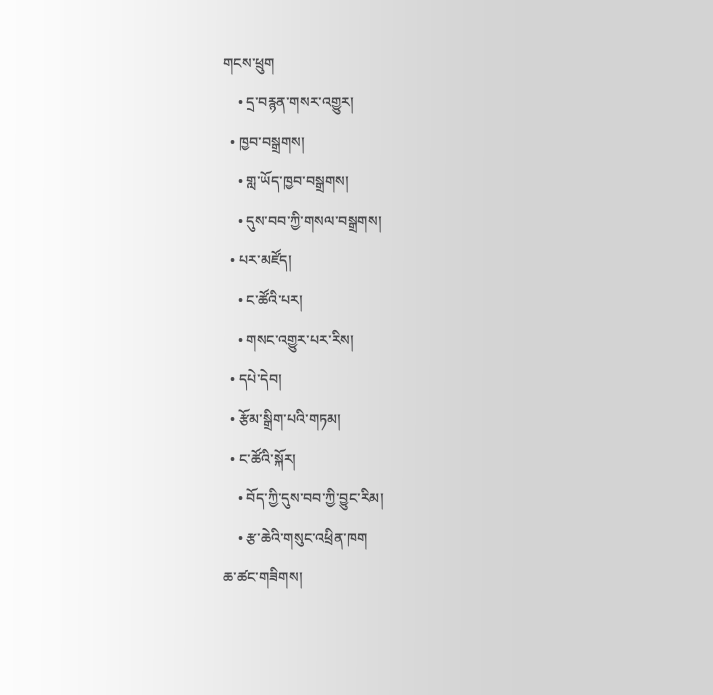གངས་ཕྲུག
    • དྲ་བརྙན་གསར་འགྱུར།
  • ཁྱབ་བསྒྲགས།
    • གླ་ཡོད་ཁྱབ་བསྒྲགས།
    • དུས་བབ་ཀྱི་གསལ་བསྒྲགས།
  • པར་མཛོད།
    • ང་ཚོའི་པར།
    • གསང་འགྱུར་པར་རིས།
  • དཔེ་དེབ།
  • རྩོམ་སྒྲིག་པའི་གཏམ།
  • ང་ཚོའི་སྐོར།
    • བོད་ཀྱི་དུས་བབ་ཀྱི་བྱུང་རིམ།
    • རྩ་ཆེའི་གསུང་འཕྲིན་ཁག
ཆ་ཚང་གཟིགས།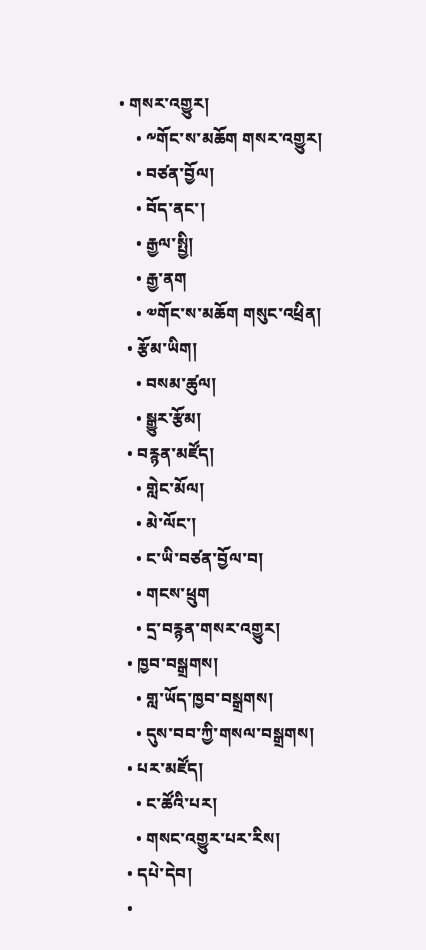• གསར་འགྱུར།
    • ༸གོང་ས་མཆོག གསར་འགྱུར།
    • བཙན་བྱོལ།
    • བོད་ནང་།
    • རྒྱལ་སྤྱི།
    • རྒྱ་ནག
    • ༧གོང་ས་མཆོག གསུང་འཕྲིན།
  • རྩོམ་ཡིག།
    • བསམ་ཚུལ།
    • སྒྱུར་རྩོམ།
  • བརྙན་མཛོད།
    • གླེང་མོལ།
    • མེ་ལོང་།
    • ང་ཡི་བཙན་བྱོལ་བ།
    • གངས་ཕྲུག
    • དྲ་བརྙན་གསར་འགྱུར།
  • ཁྱབ་བསྒྲགས།
    • གླ་ཡོད་ཁྱབ་བསྒྲགས།
    • དུས་བབ་ཀྱི་གསལ་བསྒྲགས།
  • པར་མཛོད།
    • ང་ཚོའི་པར།
    • གསང་འགྱུར་པར་རིས།
  • དཔེ་དེབ།
  •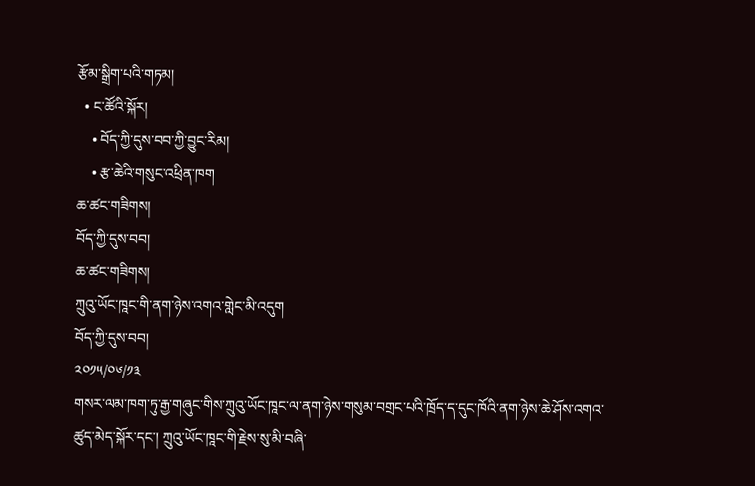རྩོམ་སྒྲིག་པའི་གཏམ།
  • ང་ཚོའི་སྐོར།
    • བོད་ཀྱི་དུས་བབ་ཀྱི་བྱུང་རིམ།
    • རྩ་ཆེའི་གསུང་འཕྲིན་ཁག
ཆ་ཚང་གཟིགས།
བོད་ཀྱི་དུས་བབ།
ཆ་ཚང་གཟིགས།
ཀྲུའུ་ཡོང་ཁཱང་གི་ནག་ཉེས་འགའ་གླེང་མི་འདུག
བོད་ཀྱི་དུས་བབ།
༢༠༡༥/༠༦/༡༣
གསར་ལམ་ཁག་ཏུ་རྒྱ་གཞུང་གིས་ཀྲུའུ་ཡོང་ཁཱང་ལ་ནག་ཉེས་གསུམ་བགྲང་པའི་ཁྲོད་ད་དུང་ཁོའི་ནག་ཉེས་ཆེ་ཤོས་འགའ་ཚུད་མེད་སྐོར་དང་། ཀྲུའུ་ཡོང་ཁཱང་གི་རྗེས་སུ་མི་བཞི་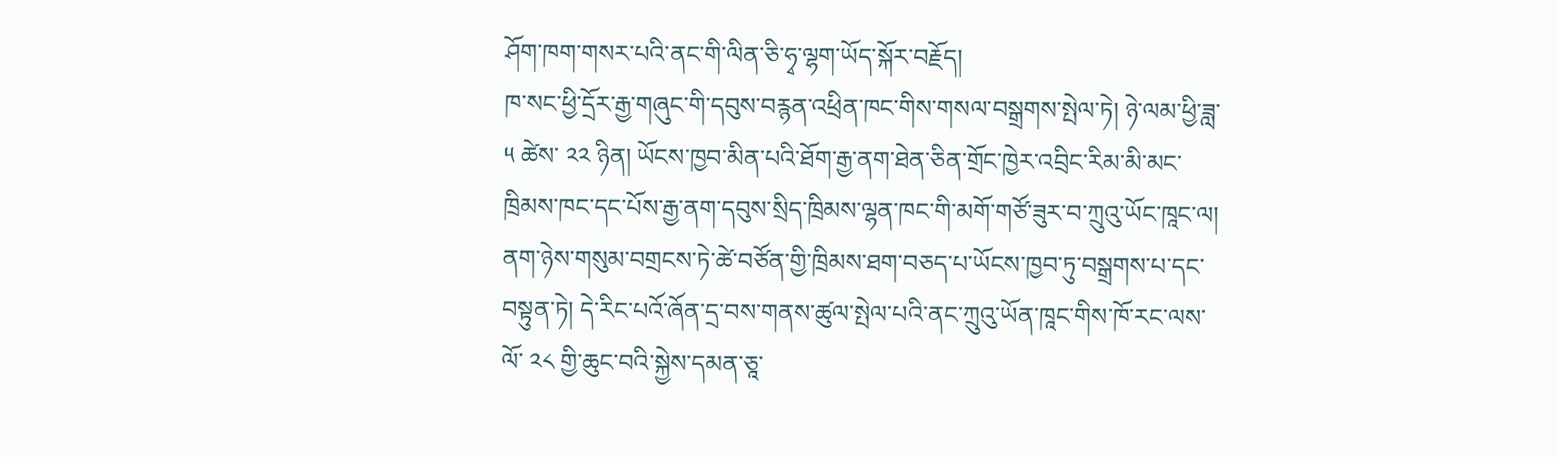ཤོག་ཁག་གསར་པའི་ནང་གི་ལིན་ཅི་ཧྭ་ལྷག་ཡོད་སྐོར་བརྗོད།
ཁ་སང་ཕྱི་དྲོར་རྒྱ་གཞུང་གི་དབུས་བརྙན་འཕྲིན་ཁང་གིས་གསལ་བསྒྲགས་སྤེལ་ཏེ། ཉེ་ལམ་ཕྱི་ཟླ་ ༥ ཚེས་ ༢༢ ཉིན། ཡོངས་ཁྱབ་མིན་པའི་ཐོག་རྒྱ་ནག་ཐེན་ཅིན་གྲོང་ཁྱེར་འབྲིང་རིམ་མི་མང་ཁྲིམས་ཁང་དང་པོས་རྒྱ་ནག་དབུས་སྲིད་ཁྲིམས་ལྷན་ཁང་གི་མགོ་གཙོ་ཟུར་བ་ཀྲུའུ་ཡོང་ཁཱང་ལ། ནག་ཉེས་གསུམ་བགྲངས་ཏེ་ཚེ་བཙོན་གྱི་ཁྲིམས་ཐག་བཅད་པ་ཡོངས་ཁྱབ་ཏུ་བསྒྲགས་པ་དང་བསྟུན་ཏེ། དེ་རིང་པའོ་ཞོན་དྲ་བས་གནས་ཚུལ་སྤེལ་པའི་ནང་ཀྲུའུ་ཡོན་ཁཱང་གིས་ཁོ་རང་ལས་ལོ་ ༢༨ གྱི་ཆུང་བའི་སྐྱེས་དམན་ཅཱ་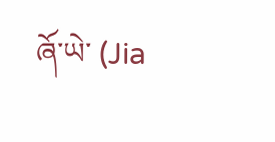ཞོ་ཡེ་ (Jia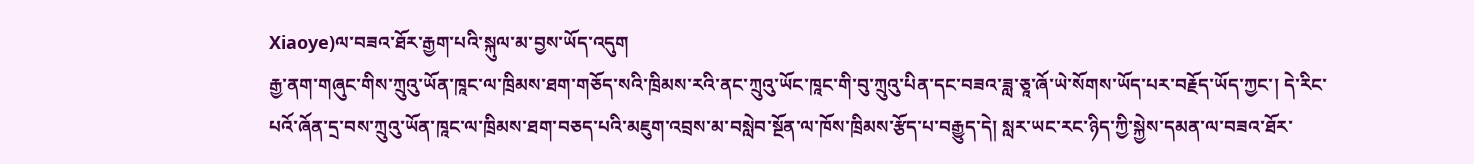Xiaoye)ལ་བཟའ་ཐོར་རྒྱག་པའི་སྐུལ་མ་བྱས་ཡོད་འདུག
རྒྱ་ནག་གཞུང་གིས་ཀྲུའུ་ཡོན་ཁཱང་ལ་ཁྲིམས་ཐག་གཅོད་སའི་ཁྲིམས་རའི་ནང་ཀྲུའུ་ཡོང་ཁཱང་གི་བུ་ཀྲུའུ་པིན་དང་བཟའ་ཟླ་ཅཱ་ཞོ་ཡེ་སོགས་ཡོད་པར་བརྗོད་ཡོད་ཀྱང་། དེ་རིང་པའོ་ཞོན་དྲ་བས་ཀྲུའུ་ཡོན་ཁཱང་ལ་ཁྲིམས་ཐག་བཅད་པའི་མཇུག་འབྲས་མ་བསླེབ་སྔོན་ལ་ཁོས་ཁྲིམས་རྩོད་པ་བརྒྱུད་དེ། སླར་ཡང་རང་ཉིད་ཀྱི་སྐྱེས་དམན་ལ་བཟའ་ཐོར་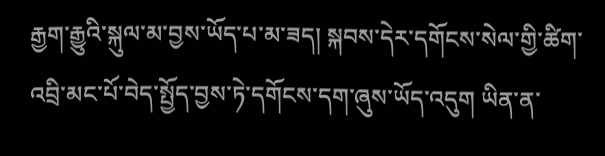རྒྱག་རྒྱུའི་སྐུལ་མ་བྱས་ཡོད་པ་མ་ཟད། སྐབས་དེར་དགོངས་སེལ་གྱི་ཚིག་འབྲི་མང་པོ་བེད་སྤྱོད་བྱས་ཏེ་དགོངས་དག་ཞུས་ཡོད་འདུག ཡིན་ན་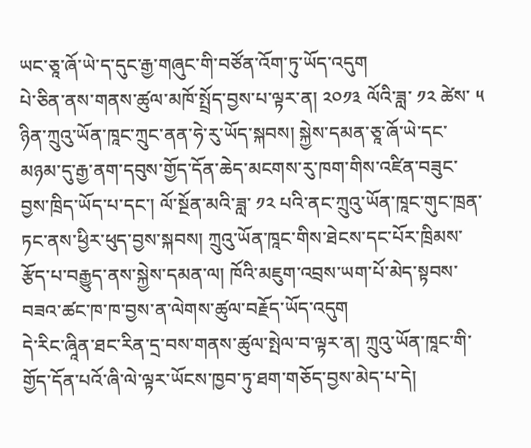ཡང་ཅཱ་ཞོ་ཡེ་ད་དུང་རྒྱ་གཞུང་གི་བཙོན་འོག་ཏུ་ཡོད་འདུག
པེ་ཅིན་ནས་གནས་ཚུལ་མཁོ་སྤྲོད་བྱས་པ་ལྟར་ན། ༢༠༡༣ ལོའི་ཟླ་ ༡༢ ཚེས་ ༥ ཉིན་ཀྲུའུ་ཡོན་ཁཱང་ཀྲུང་ནན་ཧེ་རུ་ཡོད་སྐབས། སྐྱེས་དམན་ཅཱ་ཞོ་ཡེ་དང་མཉམ་དུ་རྒྱ་ནག་དབུས་གྱོད་དོན་ཆེད་མངགས་རུ་ཁག་གིས་འཛིན་བཟུང་བྱས་ཁྲིད་ཡོད་པ་དང་། ལོ་སྔོན་མའི་ཟླ་ ༡༢ པའི་ནང་ཀྲུའུ་ཡོན་ཁཱང་གུང་ཁྲན་ཏང་ནས་ཕྱིར་ཕུད་བྱས་སྐབས། ཀྲུའུ་ཡོན་ཁཱང་གིས་ཐེངས་དང་པོར་ཁྲིམས་རྩོད་པ་བརྒྱུད་ནས་སྐྱེས་དམན་ལ། ཁོའི་མཇུག་འབྲས་ཡག་པོ་མེད་སྟབས་བཟའ་ཚང་ཁ་ཁ་བྱས་ན་ལེགས་ཚུལ་བརྗོད་ཡོད་འདུག
དེ་རིང་ཞཱིན་ཐང་རིན་དྲ་བས་གནས་ཚུལ་སྤེལ་བ་ལྟར་ན། ཀྲུའུ་ཡོན་ཁཱང་གི་གྱོད་དོན་པའོ་ཞི་ལེ་ལྟར་ཡོངས་ཁྱབ་ཏུ་ཐག་གཅོད་བྱས་མེད་པ་དེ།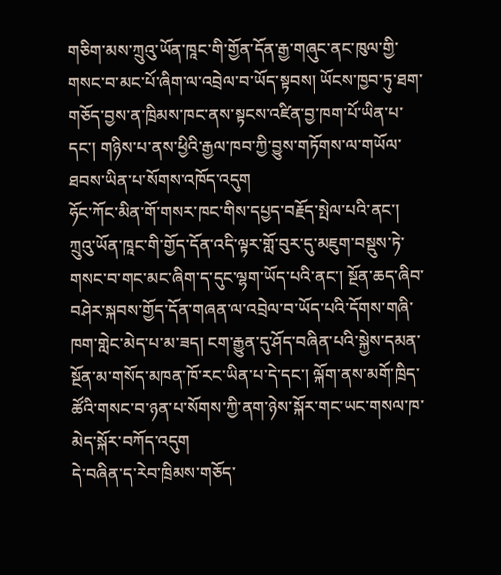གཅིག་མས་ཀྲུའུ་ཡོན་ཁཱང་གི་གྱོན་དོན་རྒྱ་གཞུང་ནང་ཁུལ་གྱི་གསང་བ་མང་པོ་ཞིག་ལ་འབྲེལ་བ་ཡོད་སྟབས། ཡོངས་ཁྱབ་ཏུ་ཐག་གཅོད་བྱས་ན་ཁྲིམས་ཁང་ནས་སྟངས་འཛིན་བྱ་ཁག་པོ་ཡིན་པ་དང་། གཉིས་པ་ནས་ཕྱིའི་རྒྱལ་ཁབ་ཀྱི་བྱུས་གཏོགས་ལ་གཡོལ་ཐབས་ཡིན་པ་སོགས་འཁོད་འདུག
ཧོང་ཀོང་མིན་གོ་གསར་ཁང་གིས་དཔྱད་བརྗོད་སྤེལ་པའི་ནང་། ཀྲུའུ་ཡོན་ཁཱང་གི་གྱོད་དོན་འདི་ལྟར་གློ་བུར་དུ་མཇུག་བསྡུས་ཏེ་གསང་བ་གང་མང་ཞིག་ད་དུང་ལྷག་ཡོད་པའི་ནང་། སྔོན་ཆད་ཞིབ་བཤེར་སྐབས་གྱོད་དོན་གཞན་ལ་འབྲེལ་བ་ཡོད་པའི་དོགས་གཞི་ཁག་གླེང་མེད་པ་མ་ཟད། ངག་རྒྱུན་དུ་ཤོད་བཞིན་པའི་སྐྱེས་དམན་སྔོན་མ་གསོད་མཁན་ཁོ་རང་ཡིན་པ་དེ་དང་། ལྐོག་ནས་མགོ་ཁྲིད་ཚོའི་གསང་བ་ཉན་པ་སོགས་ཀྱི་ནག་ཉེས་སྐོར་གང་ཡང་གསལ་ཁ་མེད་སྐོར་བཀོད་འདུག
དེ་བཞིན་ད་རེབ་ཁྲིམས་གཅོད་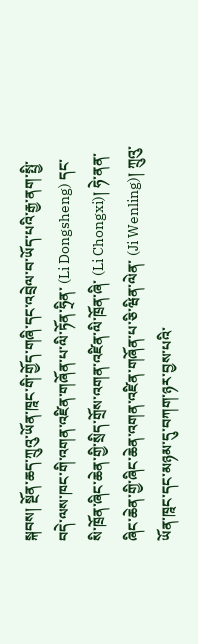སྐབས། སྔོན་ཆད་ཀྲུའུ་ཡོན་ཁཱང་གི་གྱོད་གཞི་དང་འབྲེལ་བ་ཡོད་པའི་རྒྱ་ནག་སྤྱི་བདེ་ལས་ཁང་གི་འགན་འཛིན་གཞོན་པ་ལི་ཏོན་ཧྲིན་ (Li Dongsheng) དང་སི་ཁྲོན་ཞིང་ཆེན་གྱི་སྲིད་གྲོས་འགན་འཛིན་ལི་ཁྲོན་ཞི་ (Li Chongxi)། ཧེ་ནན་ཞིང་ཆེན་གྱི་ཞིང་ཆེན་འགན་འཛིན་གཞོན་པ་ཅི་ཝིན་ལེན་ (Ji Wenling)། ཀྲུའུ་ཡོན་ཁཱང་དང་མཉམ་དུ་བཀག་ཉར་བྱས་པའི་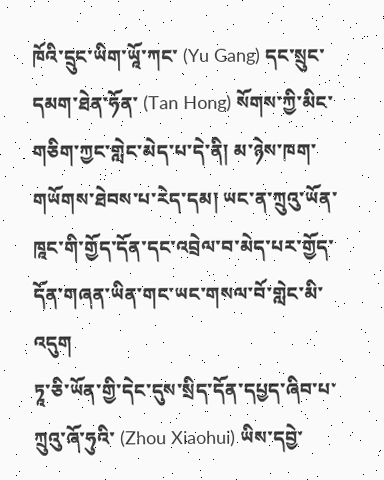ཁོའི་དྲུང་ཡིག་ཡཱོ་ཀང་ (Yu Gang) དང་སྲུང་དམག་ཐེན་ཧོན་ (Tan Hong) སོགས་ཀྱི་མིང་གཅིག་ཀྱང་གླེང་མེད་པ་དེ་ནི། མ་ཉེས་ཁག་གཡོགས་ཐེབས་པ་རེད་དམ། ཡང་ན་ཀྲུའུ་ཡོན་ཁཱང་གི་གྱོད་དོན་དང་འབྲེལ་བ་མེད་པར་གྱོད་དོན་གཞན་ཡིན་གང་ཡང་གསལ་བོ་གླེང་མི་འདུག
ཏཱ་ཅི་ཡོན་གྱི་དེང་དུས་སྲིད་དོན་དཔྱད་ཞིབ་པ་ཀྲུའུ་ཞོ་ཧུའི་ (Zhou Xiaohui) ཡིས་དབྱེ་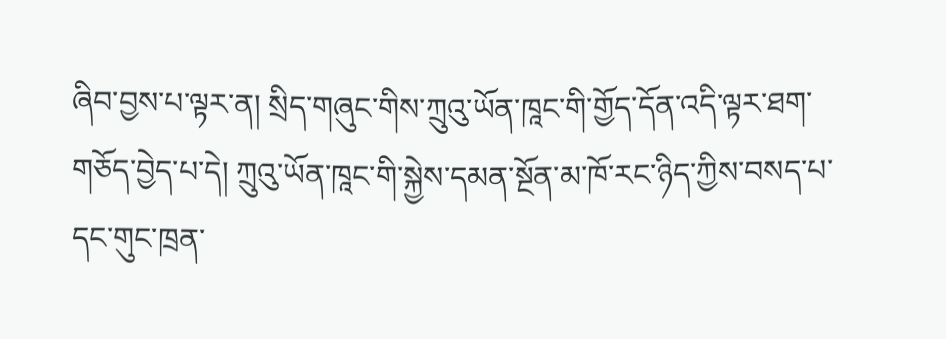ཞིབ་བྱས་པ་ལྟར་ན། སྲིད་གཞུང་གིས་ཀྲུའུ་ཡོན་ཁཱང་གི་གྱོད་དོན་འདི་ལྟར་ཐག་གཅོད་བྱེད་པ་དེ། ཀྲུའུ་ཡོན་ཁཱང་གི་སྐྱེས་དམན་སྔོན་མ་ཁོ་རང་ཉིད་ཀྱིས་བསད་པ་དང་གུང་ཁྲན་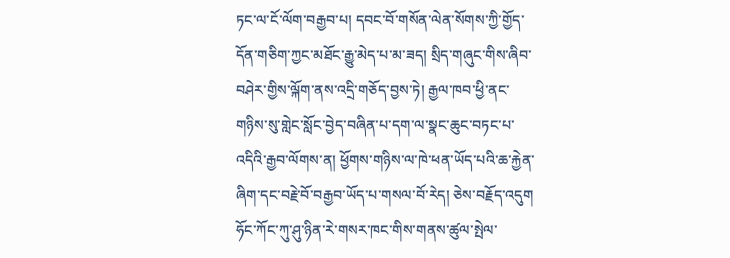ཏང་ལ་ངོ་ལོག་བརྒྱབ་པ། དབང་བོ་གསོན་ལེན་སོགས་ཀྱི་གྱོད་དོན་གཅིག་ཀྱང་མཐོང་རྒྱུ་མེད་པ་མ་ཟད། སྲིད་གཞུང་གིས་ཞིབ་བཤེར་གྱིས་ལྐོག་ནས་འདྲི་གཅོད་བྱས་ཏེ། རྒྱལ་ཁབ་ཕྱི་ནང་གཉིས་སུ་གླེང་སློང་བྱེད་བཞིན་པ་དག་ལ་སྣང་ཆུང་བཏང་པ་འདིའི་རྒྱབ་ལོགས་ན། ཕྱོགས་གཉིས་ལ་ཁེ་ཕན་ཡོད་པའི་ཆ་རྐྱེན་ཞིག་དང་བརྗེ་བོ་བརྒྱབ་ཡོད་པ་གསལ་བོ་རེད། ཅེས་བརྗོད་འདུག
ཧོང་ཀོང་ཀུ་ཤུ་ཉིན་རེ་གསར་ཁང་གིས་གནས་ཚུལ་སྤེལ་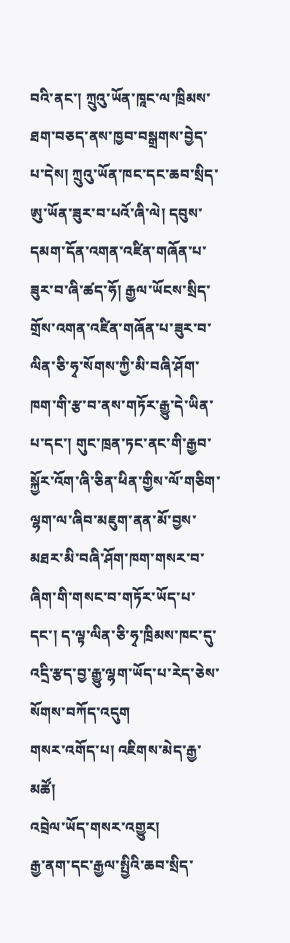བའི་ནང་། ཀྲུའུ་ཡོན་ཁཱང་ལ་ཁྲིམས་ཐག་བཅད་ནས་ཁྱབ་བསྒྲགས་བྱེད་པ་དེས། ཀྲུའུ་ཡོན་ཁང་དང་ཆབ་སྲིད་ཨུ་ཡོན་ཟུར་བ་པའོ་ཞི་ལེ། དབུས་དམག་དོན་འགན་འཛིན་གཞོན་པ་ཟུར་བ་ཞི་ཚད་ཧོ། རྒྱལ་ཡོངས་སྲིད་གྲོས་འགན་འཛིན་གཞོན་པ་ཟུར་བ་ལིན་ཅི་ཧྭ་སོགས་ཀྱི་མི་བཞི་ཤོག་ཁག་གི་རྩ་བ་ནས་གཏོར་རྒྱུ་དེ་ཡིན་པ་དང་། གུང་ཁྲན་ཏང་ནང་གི་རྒྱབ་སྐྱོར་འོག་ཞི་ཅིན་ཕིན་གྱིས་ལོ་གཅིག་ལྷག་ལ་ཞིབ་མཇུག་ནན་མོ་བྱས་མཐར་མི་བཞི་ཤོག་ཁག་གསར་བ་ཞིག་གི་གསང་བ་གཏོར་ཡོད་པ་དང་། ད་ལྟ་ལིན་ཅི་ཧྭ་ཁྲིམས་ཁང་དུ་འདྲི་རྩད་བྱ་རྒྱུ་ལྷག་ཡོད་པ་རེད་ཅེས་སོགས་བཀོད་འདུག
གསར་འགོད་པ། འཇིགས་མེད་རྒྱ་མཚོ།
འབྲེལ་ཡོད་གསར་འགྱུར།
རྒྱ་ནག་དང་རྒྱལ་སྤྱིའི་ཆབ་སྲིད་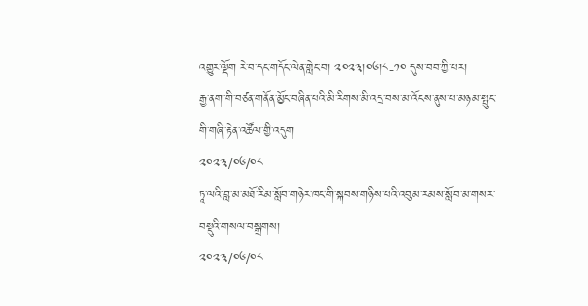འགྱུར་ལྡོག རེ་བ་དང་གདོང་ལེན་གླེང་བ། ༢༠༢༣།༠༦།༨-༡༠ དུས་བབ་ཀྱི་པར།
རྒྱ་ནག་གི་བཙན་གནོན་མྱོང་བཞིན་པའི་མི་རིགས་མི་འདྲ་བས་མ་འོངས་ནུས་པ་མཉམ་སྤུང་གི་གཞི་རྟེན་འཚོལ་གྱི་འདུག
༢༠༢༣/༠༦/༠༨
ཏཱ་ལའི་བླ་མ་མཐོ་རིམ་སློབ་གཉེར་ཁང་གི་སྐབས་གཉིས་པའི་འབུམ་རམས་སློབ་མ་གསར་བསྡུའི་གསལ་བསྒྲགས།
༢༠༢༣/༠༦/༠༨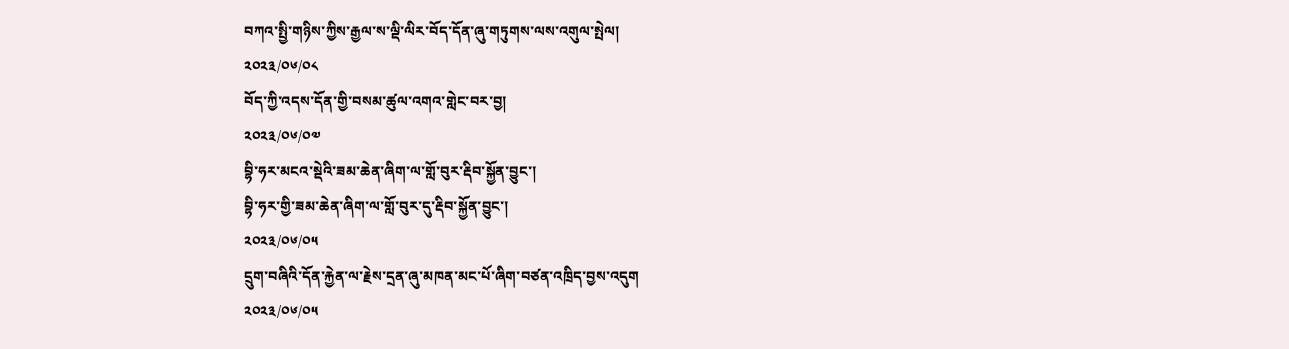བཀའ་སྤྱི་གཉིས་ཀྱིས་རྒྱལ་ས་ལྡི་ལིར་བོད་དོན་ཞུ་གཏུགས་ལས་འགུལ་སྤེལ།
༢༠༢༣/༠༦/༠༨
བོད་ཀྱི་འདས་དོན་གྱི་བསམ་ཚུལ་འགའ་གླེང་བར་བྱ།
༢༠༢༣/༠༦/༠༧
བྷི་ཧར་མངའ་སྡེའི་ཟམ་ཆེན་ཞིག་ལ་གློ་བུར་རྡིབ་སྐྱོན་བྱུང་།
བྷི་ཧར་གྱི་ཟམ་ཆེན་ཞིག་ལ་གློ་བུར་དུ་རྡིབ་སྐྱོན་བྱུང་།
༢༠༢༣/༠༦/༠༥
དྲུག་བཞིའི་དོན་རྐྱེན་ལ་རྗེས་དྲན་ཞུ་མཁན་མང་པོ་ཞིག་བཙན་འཁྲིད་བྱས་འདུག
༢༠༢༣/༠༦/༠༥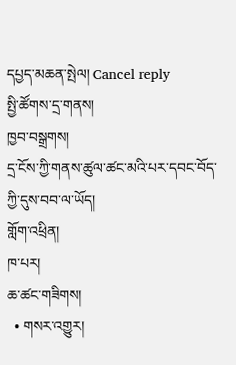དཔྱད་མཆན་སྤེལ། Cancel reply
སྤྱི་ཚོགས་དྲ་གནས།
ཁྱབ་བསྒྲགས།
དྲ་ངོས་ཀྱི་གནས་ཚུལ་ཚང་མའི་པར་དབང་བོད་ཀྱི་དུས་བབ་ལ་ཡོད།
གློག་འཕྲིན།
ཁ་པར།
ཆ་ཚང་གཟིགས།
  • གསར་འགྱུར།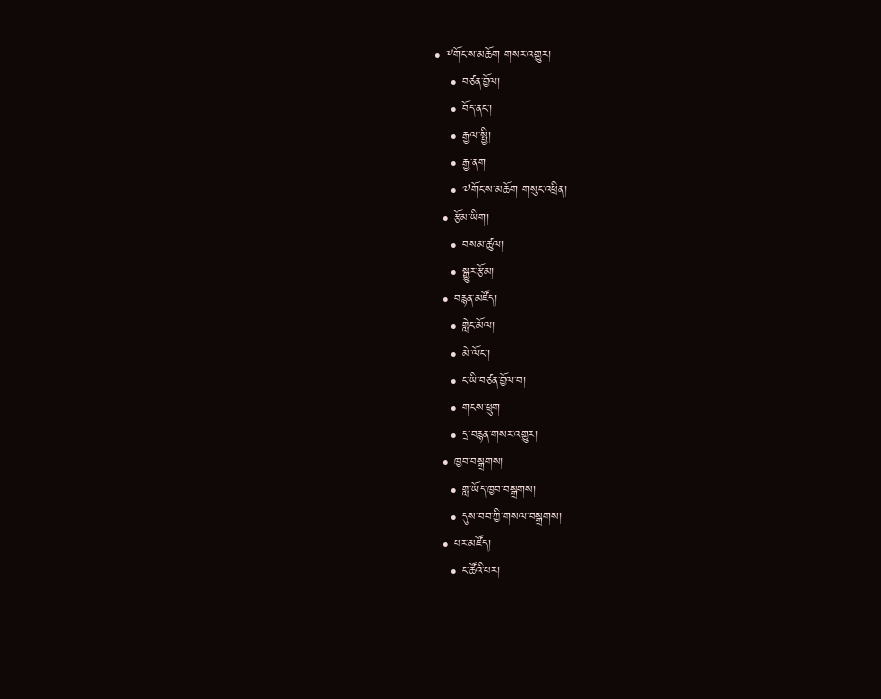• ༸གོང་ས་མཆོག གསར་འགྱུར།
    • བཙན་བྱོལ།
    • བོད་ནང་།
    • རྒྱལ་སྤྱི།
    • རྒྱ་ནག
    • ༧གོང་ས་མཆོག གསུང་འཕྲིན།
  • རྩོམ་ཡིག།
    • བསམ་ཚུལ།
    • སྒྱུར་རྩོམ།
  • བརྙན་མཛོད།
    • གླེང་མོལ།
    • མེ་ལོང་།
    • ང་ཡི་བཙན་བྱོལ་བ།
    • གངས་ཕྲུག
    • དྲ་བརྙན་གསར་འགྱུར།
  • ཁྱབ་བསྒྲགས།
    • གླ་ཡོད་ཁྱབ་བསྒྲགས།
    • དུས་བབ་ཀྱི་གསལ་བསྒྲགས།
  • པར་མཛོད།
    • ང་ཚོའི་པར།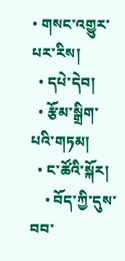• གསང་འགྱུར་པར་རིས།
  • དཔེ་དེབ།
  • རྩོམ་སྒྲིག་པའི་གཏམ།
  • ང་ཚོའི་སྐོར།
    • བོད་ཀྱི་དུས་བབ་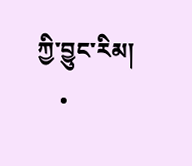ཀྱི་བྱུང་རིམ།
    •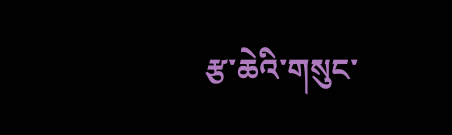རྩ་ཆེའི་གསུང་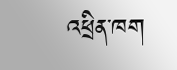འཕྲིན་ཁག